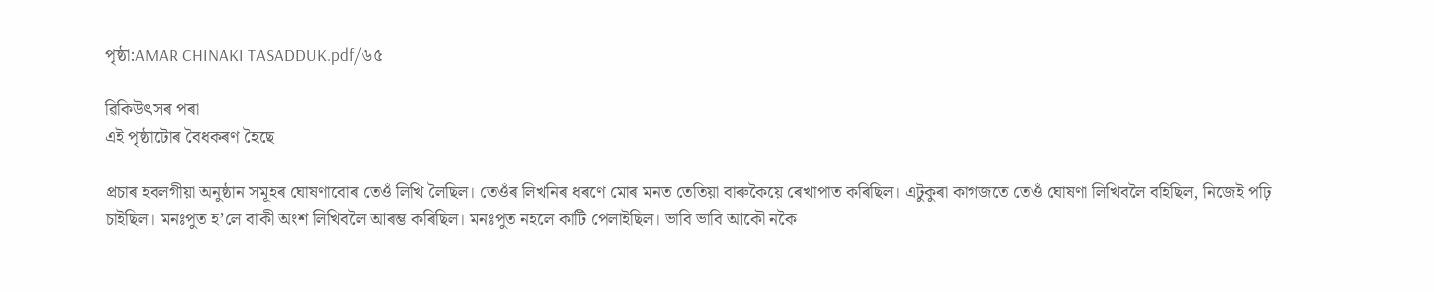পৃষ্ঠা:AMAR CHINAKI TASADDUK.pdf/৬৫

ৱিকিউৎসৰ পৰা
এই পৃষ্ঠাটোৰ বৈধকৰণ হৈছে

প্ৰচাৰ হবলগীয়া অনুষ্ঠান সমূহৰ ঘোষণাবোৰ তেওঁ লিখি লৈছিল। তেওঁৰ লিখনিৰ ধৰণে মোৰ মনত তেতিয়া বাৰুকৈয়ে ৰেখাপাত কৰিছিল। এটুকুৰা কাগজতে তেওঁ ঘোষণা লিখিবলৈ বহিছিল, নিজেই পঢ়ি চাইছিল। মনঃপুত হ’লে বাকী অংশ লিখিবলৈ আৰম্ভ কৰিছিল। মনঃপুত নহলে কাটি পেলাইছিল। ভাবি ভাবি আকৌ নকৈ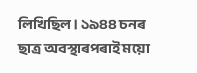লিখিছিল। ১৯৪৪ চনৰ ছাত্ৰ অবস্থাৰপৰাই ময়ো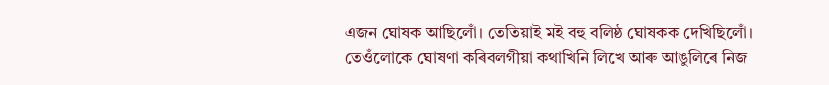এজন ঘোষক আছিলোঁ। তেতিয়াই মই বহু বলিষ্ঠ ঘোষকক দেখিছিলোঁ। তেওঁলোকে ঘোষণা কৰিবলগীয়া কথাখিনি লিখে আৰু আঙুলিৰে নিজ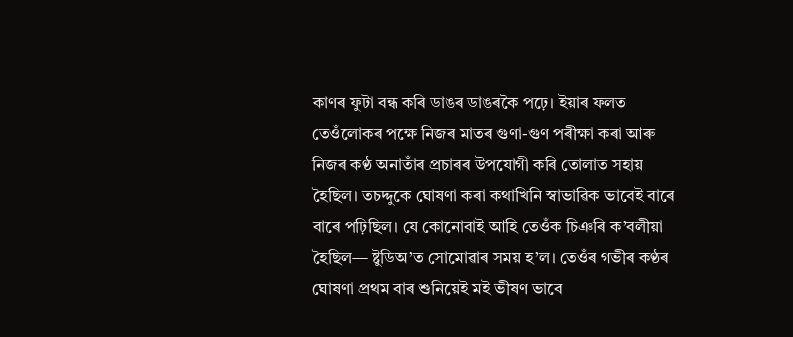কাণৰ ফুটা বন্ধ কৰি ডাঙৰ ডাঙৰকৈ পঢ়ে। ইয়াৰ ফলত তেওঁলোকৰ পক্ষে নিজৰ মাতৰ গুণা-গুণ পৰীক্ষা কৰা আৰু নিজৰ কণ্ঠ অনাতাঁৰ প্ৰচাৰৰ উপযোগী কৰি তোলাত সহায় হৈছিল। তচদ্দুকে ঘোষণা কৰা কথাখিনি স্বাভাৱিক ভাবেই বাৰে বাৰে পঢ়িছিল। যে কোনোবাই আহি তেওঁক চিঞৰি ক’বলীয়া হৈছিল— ষ্টুডিঅ’ত সোমোৱাৰ সময় হ’ল। তেওঁৰ গভীৰ কণ্ঠৰ ঘোষণা প্ৰথম বাৰ শুনিয়েই মই ভীষণ ভাবে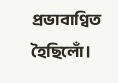প্ৰভাবাণ্বিত হৈছিলোঁ।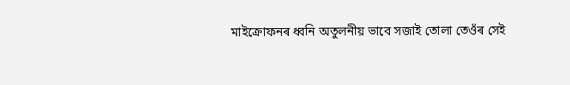মাইক্ৰোফনৰ ধ্বনি অতুলনীয় ভাবে সজাই তোলা তেওঁৰ সেই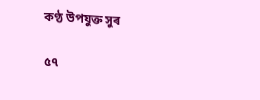কণ্ঠ উপযুক্ত সুৰ

৫৭